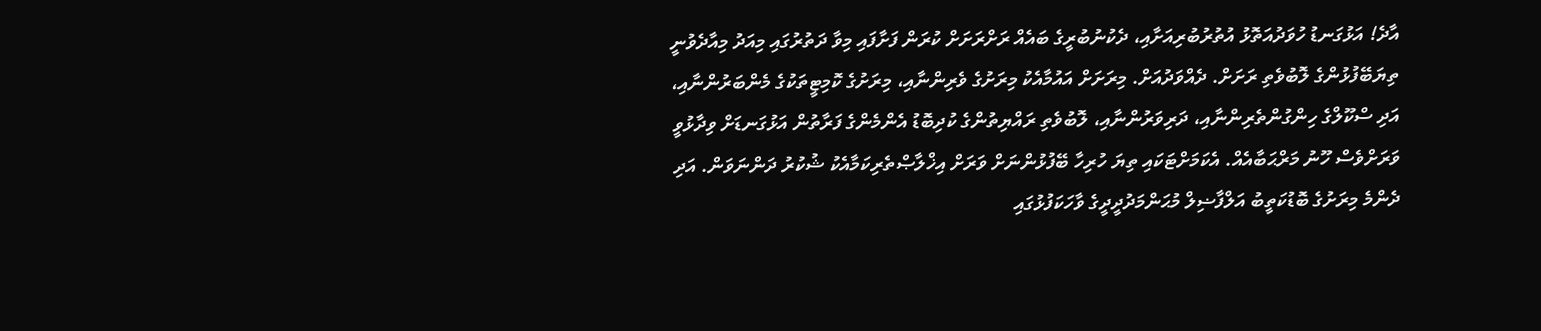އާދެ! އަޅުގަނޑު ހުވަދުއަތޮޅު އުތުރުބުރިއަށާއި، ދެކުނުބުރީގެ ބައެއް ރަށްރަށަށް ކުރަން ފަށާފައި މިވާ ދަތުރުގައި މިއަދު މިއާދެވުނީ ތިޔަބޭފުޅުންގެ ލޮބުވެތި ރަށަށް. ދެއްވަދުއަށް. މިރަށަށް އައުމާއެކު މިރަށުގެ ވެރިންނާއި، މިރަށުގެ ކޮމިޓީތަކުގެ މެންބަރުންނާއި، އަދި ސްކޫލްގެ ހިންގުންތެރިންނާއި، ދަރިވަރުންނާއި، ލޮބުވެތި ރައްޔިތުންގެ ކުދިބޮޑު އެންމެންގެ ފަރާތުން އަޅުގަނޑަށް ވިދާޅުވީ ވަރަށްވެސް ހޫނު މަރްޙަބާއެއް. އެކަމަށްޓަކައި ތިޔަ ހުރިހާ ބޭފުޅުންނަށް ވަރަށް އިޚްލާޞްތެރިކަމާއެކު ޝުކުރު ދަންނަވަން. އަދި ދެންމެ މިރަށުގެ ބޮޑުކަތީބު އަލްފާޟިލް މުޙަންމަދުދީދީގެ ވާހަކަފުޅުގައި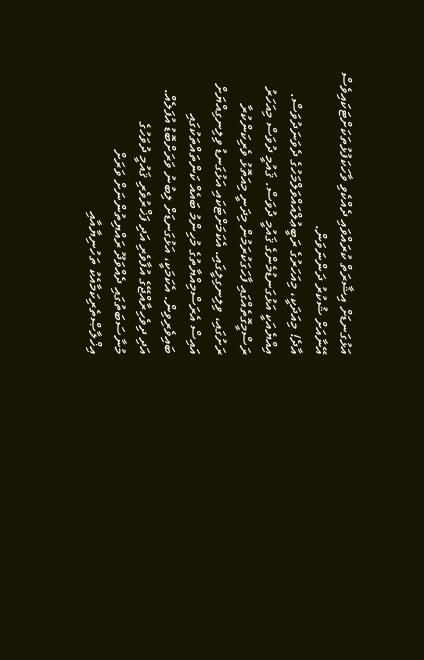އަޅުގަނޑަށް އިޝާރަތް ކުރައްވައި ދެއްކެވި ވާހަކަފުޅުތަކަށްޓަކައިވެސް އޭނާއަށް ޝުކުރު ދަންނަވަން.
އާދެ! މިއަދަކީ، މިއަހަރުގެ ރަބީޢުލްއައްވަލްމަހުގެ ދެވަނަދުވަސް. އިއްޔެއަކީ އަޅުގަނޑުމެންގެ ޤައުމީ ދުވަސް. ޤައުމީ ދުވަސް މިއަހަރު ރަސްމީގޮތެއްގައި ފާހަގަކުރަމުން މިދަނީ މިއަތޮޅު ވެރިކަންކުރާ ރަށުގައި، ވިލިނގިލީގައި. އެކަމަށްޓަކައި އަޅުގަނޑު ވިލިނގިއްޔަށް އައިސް އެރަސްމިއްޔާތުގެ މުހިންމު ބައެއް ކަންތައްތަކުގައި ބައިވެރިވިން. އެކަމަކީ، އަޅުގަނޑަށް ލިބުނު ވަރަށްބޮޑު އުފަލެއް. އަދި ދިވެހިރާއްޖޭގެ އުފާވެރި އަދި ފަޚްރުވެރި ޤައުމީ ދުވަހުގެ މުނާސަބަތުގައި ދެއްވަދޫ ރައްޔިތުންނަށް ވަރަށް އިޚްލާޞްތެރިކަމާއެކު ތަހުނިޔާއާއި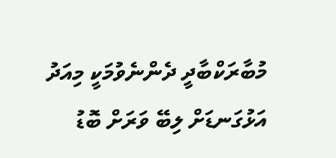މުބާރަކްބާދީ ދެންނެވުމަކީ މިއަދު އަޅުގަނޑަށް ލިބޭ ވަރަށް ބޮޑު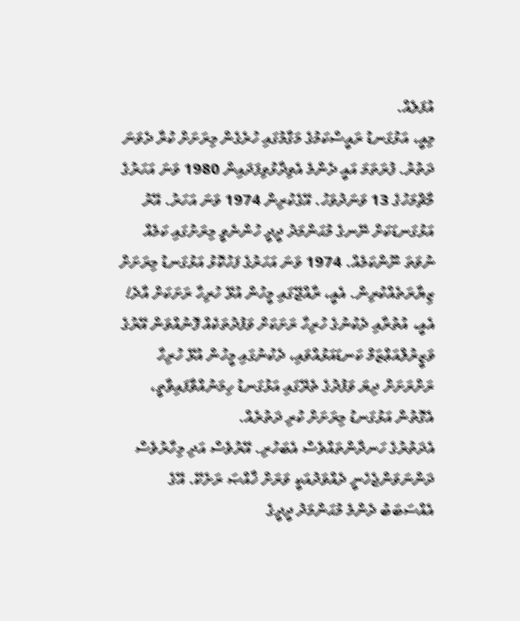އުފަލެއް.
މިއީ، އަޅުގަނޑު ރައީސްކަމުގެ މަގާމުގައި ހުރެގެން މިރަށަށް ކުރާ ދެވަނަ ދަތުރު. ފުރަތަމަ އައީ ދެންމެ އެވިދާޅުވިފަދައިން 1980 ވަނަ އަހަރުގެ މާޗްމަހުގެ 13 ވަނަދުވަހު. އޭގެކުރިން 1974 ވަނަ އަހަރު. އޭރު އަޅުގަނޑަކަށް ނޭނގެ މުޙަންމަދު ދީދީ ހުންނެވީ މިރަށުގައި ކަމެއް ނުވަތަ ނޫންކަމެއް. 1974 ވަނަ އަހަރުގެ ފަހުކޮޅު އަޅުގަނޑު މިރަށަށް ޒިޔާރަތެއްކުރިން. އެއީ، ރާއްޖޭގައި މީހުން އުޅޭ ހުރިހާ ރަށަކަށް އާދެ! އެއީ، އުތުރާއި ދެކުނުގެ ހުރިހާ ރަށަކަށް ވަފުދުތަކެއް ފޮނުއްވަން އޭރުގެ ވަޒީރުލްއަޢްޒަމް ކަނޑައަޅުއްވައި، ދެކުނުގައި މީހުން އުޅޭ ހުރިހާ ރަށްރަށަށް ދިޔަ ވަފުދުގެ ތެރޭގައި އަޅުގަނޑު ހިމަނުއްވާފައިވާތީ، އެގޮތުން އަޅުގަނޑު މިރަށަށް ކުރި ދަތުރެއް.
އެދަތުރުގެ ހަނދާންތައްވެސް އެބަހުރި. އޭރުވެސް އަދި މިހާރުވެސް ދަންނަވަންޖެހެނީ ދެއްވަދުއަކީ ވަރަށް ޚާއްޞަ ރަށެކޭ. އޭގެ އެއްސަބަބު ދެންމެ މުޙަންމަދު ދީދީގެ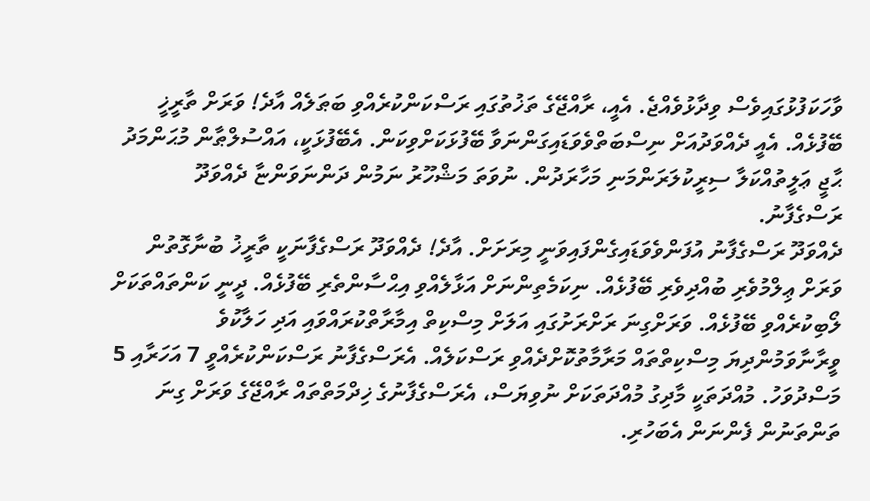ވާހަކަފުޅުގައިވެސް ވިދާޅުވެއްޖެ. އެއީ، ރާއްޖޭގެ ތަޚުތުގައި ރަސްކަންކުރެއްވި ބަޠަލެއް އާދެ! ވަރަށް ތާރީޚީ ބޭފުޅެއް. އެއީ ދެއްވަދުއަށް ނިސްބަތްވެވަޑައިގަންނަވާ ބޭފުޅަކަށްވިކަން. އެބޭފުޅަކީ، އައްސުލްޠާން މުޙަންމަދު ޙާޖީ ޢަލީތުއްކަލާ ސިރީކުލަރަންމަނި މަހާރަދުން. ނުވަތަ މަޝްހޫރު ނަމުން ދަންނަވަންޏާ ދެއްވަދޫ ރަސްގެފާނު.
ދެއްވަދޫ ރަސްގެފާނު އުފަންވެވަޑައިގެންފައިވަނީ މިރަށަށް. އާދެ! ދެއްވަދޫ ރަސްގެފާނަކީ ތާރީޚު ބުނާގޮތުން ވަރަށް ޢިލްމުވެރި ބުއްދިވެރި ބޭފުޅެއް. ނިކަމެތިންނަށް އަޅާލެއްވި އިޙްސާންތެރި ބޭފުޅެއް. ދީނީ ކަންތައްތަކަށް ލޯބިކުރެއްވި ބޭފުޅެއް. ވަރަށްގިނަ ރަށްރަށުގައި އަލަށް މިސްކިތް އިމާރާތްކުރައްވައި އަދި ހަލާކުވެ ވީރާނާވަމުންދިޔަ މިސްކިތްތައް މަރާމާތުކޮށްދެއްވި ރަސްކަލެއް. އެރަސްގެފާނު ރަސްކަންކުރެއްވީ 7 އަހަރާއި 5 މަސްދުވަހު. މުއްދަތަކީ މާދިގު މުއްދަތަކަށް ނުވިޔަސް، އެރަސްގެފާނުގެ ޚިދްމަތްތައް ރާއްޖޭގެ ވަރަށް ގިނަ ތަންތަނުން ފެންނަން އެބަހުރި.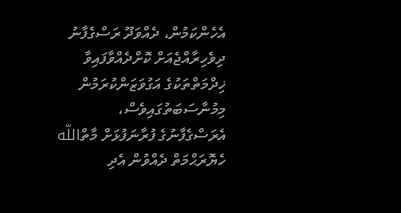އެހެންކަމުން، ދެއްވަދޫ ރަސްގެފާނު ދިވެހިރާއްޖެއަށް ކޮށްދެއްވާފައިވާ ޚިދްމަތްތަކުގެ އަގުވަޒަންކުރަމުން މިމުނާސަބަތުގައިވެސް، އެރަސްގެފާނުގެ ފުރާނަފުޅަށް މާތްاللّه ހެޔޮރަޙްމަތް ދެއްވުން އެދި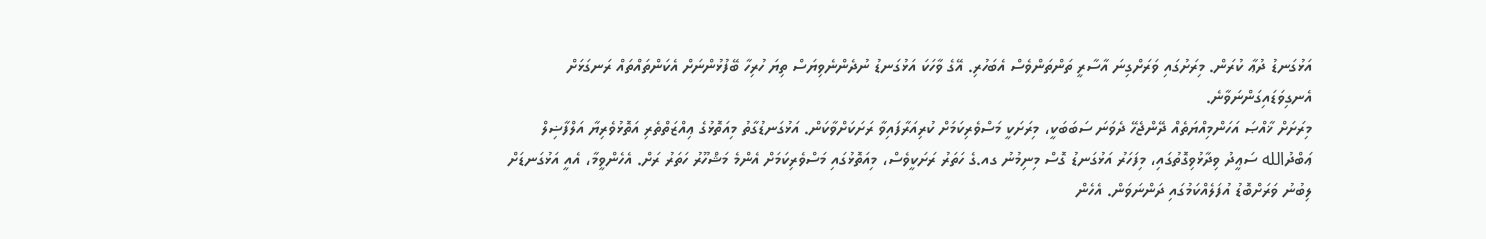އަޅުގަނޑު ދުޢާ ކުރަން. މިރަށުގައި ވަރަށްގިނަ އާސާރީ ތަންތަންވެސް އެބަހުރި. އޭގެ ވާހަކަ އަޅުގަނޑު ނުދެންނެވިޔަސް ތިޔަ ހުރިހާ ބޭފުޅުންނަށް އެކަންތައްތައް ރަނގަޅަށް އެނގިވަޑައިގަންނަވާނެ.
މިރަށަށް ޚާއްޞަ އަހަންމިއްޔަތެއް ދޭންޖެހޭ ދެވަނަ ސަބަބަކީ، މިރަށަކީ މަސްވެރިކަމަށް ކުރިއަރާފައިވާ ރަށަކަށްވާކަން. އަޅުގަނޑުގާތު މިއަތޮޅުގެ ޢިއްޒަތްތެރި އަތޮޅުވެރިޔާ އަލްފާޟިލް ޢަބްދުالله ސަޢީދު ވިދާޅުވިގޮތުގައި، މިފަހަރު އަޅުގަނޑު ގޮސް މިނިމުނު ގއ.ގެ ހަތަރު ރަށަކީވެސް، މިއަތޮޅުގައި މަސްވެރިކަމަށް އެންމެ މަޝްހޫރު ހަތަރު ރަށް. އެހެންވީމާ، އެއީ އަޅުގަނޑަށް ލިބުނު ވަރަށްބޮޑު އުފަލެއްކަމުގައި ދަންނަވަން. އެހެން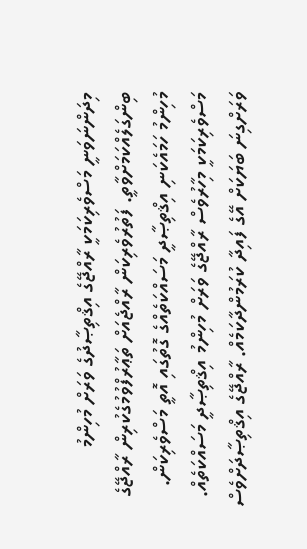މިދަންނަވަނީ މަސްވެރިކަމަކީ ރާއްޖޭގެ އިޤްތިޞާދުގެ ވަރަށް މުހިންމު ބިންގަލެއްކަމަށްވާތީ. ފަތުރުވެރިކަން ރާއްޖެއަށް ތަޢާރުފްވުމުގެކުރިން ރާއްޖޭގެ މުހިންމު ހަމައެކަނި އިޤްތިޞާދީ މަސައްކަތެއްގެ ގޮތުގައި އޮތީ މަސްވެރިކަން. މަސްވެރިކަމަކީ މިހާރުވެސް ރާއްޖޭގެ ވަރަށް މުހިންމު އިޤްތިޞާދީ މަސައްކަތެއް. ވަރަށްގިނަ ބަޔަކަށް އޭގެ ފައިދާ ކުރަމުންދާކަމެއް. ރާއްޖޭގެ އިޤްތިޞާދަށްވެސް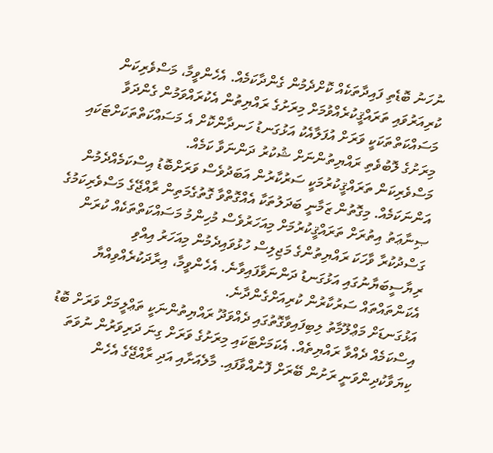ނުހަނު ބޮޑެތި ފައިދާތަކެއް ކޮށްދެމުން ގެންދާކަމެއް. އެހެންވީމާ، މަސްވެރިކަން ކުރިއަރުވައި ތަރައްޤީކުރެއްވުމަށް މިރަށުގެ ރައްޔިތުން އެކުރައްވަމުން ގެންދަވާ މަސައްކަތްތަކަކީ ވަރަށް އުފަލާއެކު އަޅުގަނޑު ހަނދާންކޮށް އެ މަސައްކަތްތަކަށްޓަކައި މިރަށުގެ ލޮބުވެތި ރައްޔިތުންނަށް ޝުކުރު ދަންނަވާ ކަމެއް.
މަސްވެރިކަން ތަރައްޤީކުރުމަކީ ސަރުކާރުން އަބަދުވެސް ވަރަށްބޮޑު އިސްކަމެއްދެމުން އަންނަކަމެއް. މިގޮތުން ޒަމާނީ ބަދަލުތަކާ އެއްގޮތްވާ ގޮތުގެމަތިން ރާއްޖޭގެ މަސްވެރިކަމުގެ ޞިނާޢަތު އިތުރަށް ތަރައްޤީކުރުމަށް މިއަހަރުވެސް މުހިންމު މަސައްކަތްތަކެއް ކުރަން ގަސްދުކުރާ ވާހަކަ ރައްޔިތުންގެ މަޖިލިސް ހުޅުވައިދެމުން މިއަހަރު އިއްވި ރިޔާސީބަޔާނުގައި އަޅުގަނޑު ދަންނަވާފައިވާނެ. އެހެންވީމާ، އިރާދަކުރެއްވިއްޔާ އެކަންތައްތައް ސަރުކާރުން ކުރިއަށްގެންދާނެ.
އަޅުގަނޑަށް މަޢްލޫމާތު ލިބިފައިވާގޮތުގައި ދެއްވަދޫ ރައްޔިތުންނަކީ ތަޢްލީމަށް ވަރަށް ބޮޑު އިސްކަމެއް ދެއްވާ ރައްޔިތެއް. އެކަމަށްޓަކައި މިރަށުގެ ވަރަށް ގިނަ ދަރިވަރުން ނުވަތަ ކިޔަވާކުދިންވަނީ ރަށުން ބޭރަށް ފޮނުއްވާފައި. މާލެއަށާއި އަދި ރާއްޖޭގެ އެހެން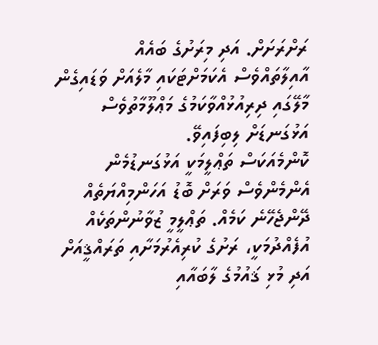ރަށްރަށަށް. އަދި މިރަށުގެ ބައެއް އާއިލާތައްވެސް އެކަމަށްޓަކައި މާލެއަށް ވަޑައިގެން މާލޭގައި ދިރިއުޅުއްވާކަމުގެ މަޢްލޫމާތުވެސް އަޅުގަނޑަށް ލިބިފައިވޭ.
ކޮންމެއަކަސް ތަޢްލީމަކީ އަޅުގަނޑުމެން އެންމެންވެސް ވަރަށް ބޮޑު އަހަންމިއްޔަތެއް ދޭންޖެހޭނެ ކަމެއް. ތަޢްލީމީ ޒުވާނުންތަކެއް އުފެއްދުމަކީ، ރަށުގެ ކުރިއެރުމަށާއި ތަރައްޤީއަށް އަދި މުޅި ޤައުމުގެ ލާބައާއި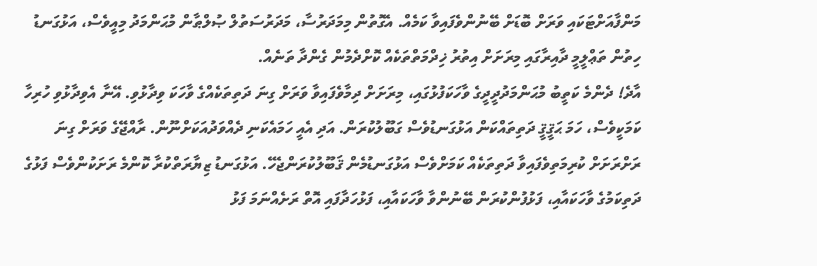މަންފާއަށްޓަކައި ވަރަށް ބޮޑަށް ބޭނުންވެފައިވާ ކަމެއް. އެގޮތުން މިމަދަރުސާ، މަދަރުސަތުލް ޞުލްޠާން މުޙަންމަދު މިއީވެސް، އަޅުގަނޑު ހިތުން ތަޢްލީމީ ދާއިރާގައި މިރަށަށް އިތުރު ޚިދްމަތްތަކެއް ކޮށްދެމުން ގެންދާ ތަނެއް.
އާދެ! ދެންމެ ކަތީބު މުޙަންމަދުދީދީގެ ވާހަކަފުޅުގައި، މިރަށަށް ދިމާވެފައިވާ ވަރަށް ގިނަ ދަތިތަކެއްގެ ވާހަކަ ވިދާޅުވި. އޭނާ އެވިދާޅުވި ހުރިހާ ކަމަކީވެސް، ހަމަ ޙަޤީޤީ ދަތިތައްކަން އަޅުގަނޑުވެސް ގަބޫލުކުރަން. އަދި އެއީ ހަމައެކަނި ދެއްވަދުއަކަށްނޫން. ރާއްޖޭގެ ވަރަށް ގިނަ ރަށްރަށަށް ކުރިމަތިވެފައިވާ ދަތިތަކެއް ކަމަށްވެސް އަޅުގަނޑުމެން ޤަބޫލުކުރަންޖެހޭ. އަޅުގަނޑު ޒިޔާރަތްކުރާ ކޮންމެ ރަށަކުންވެސް ފަޅުގެ ދަތިކަމުގެ ވާހަކައާއި، ފަޅުފުންކުރަން ބޭނުންވާ ވާހަކައާއި، ފަޅުހަދާފައި އޮތް ރަށެއްނަމަ ފަޅު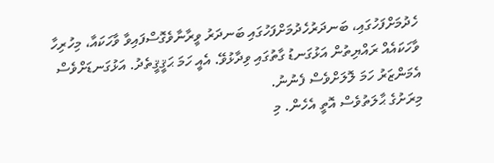ހެދުމަށްފަހުގައި، ބަނދަރުހެދުމަށްފަހުގައި ބަނދަރު ވީރާނާވެގޮސްފައިވާ ވާހަކައާ، މިހުރިހާ ވާހަކައެއް ރައްޔިތުން އަޅުގަނޑު ގާތުގައި ވިދާޅުވޭ. އެއީ ހަމަ ޙަޤީޤީތެދު. އަޅުގަނޑަށްވެސް އެމަންޒަރު ހަމަ ލޮލަށްވެސް ފެނުނު.
މިރަށުގެ ޙާލަތުވެސް އޮތީ އެހެން. މި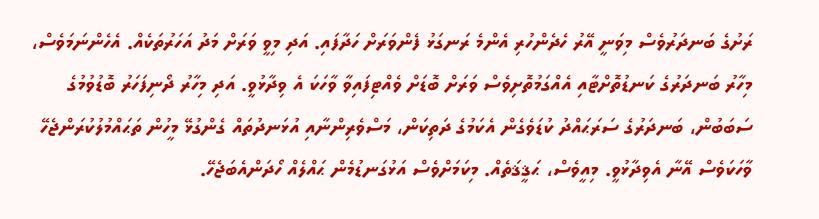ރަށުގެ ބަނދަރުވެސް މިވަނީ އޭރު ހެދެންހުރި އެންމެ ރަނގަޅު ފެންވަރަށް ހަދާފައި. އަދި މިވީ ވަރަށް މަދު އަހަރުތަކެއް. އެހެންނަމަވެސް، މިހާރު ބަނދަރުގެ ކަނޑުތޮށްޓާއި އެއްގަމުތޮށިވެސް ވަރަށް ބޮޑަށް ވެއްޓިފައިވާ ވާހަކަ އެ ވިދާޅުވީ. އަދި މިހާރު ދޯނިފަހަރު ބޮޑުވުމުގެ ސަބަބުން، ބަނދަރުގެ ސަރަޙައްދު ކުޑަވެގެން އެކަމުގެ ދަތިކަން، މަސްވެރިންނާއި އުޅަނދުތައް ގެންގުޅޭ މީހުން ތަޙައްމުލުކުރަންޖެހޭ ވާހަކަވެސް އޭނާ އެވިދާޅުވީ. މިއީވެސް، ޙަޤީޤަތެއް. މިކަމަށްވެސް އަޅުގަނޑުމެން ޙައްލެއް ހޯދަންއެބަޖެހޭ.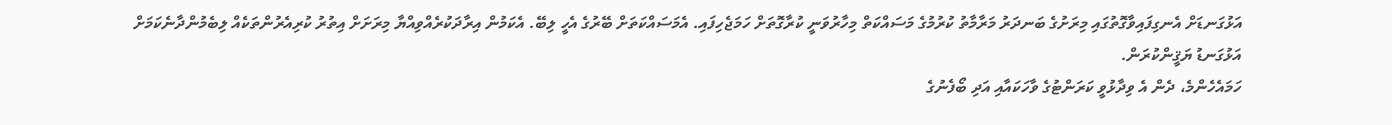އަޅުގަނޑަށް އެނގިފައިވާގޮތުގައި މިރަށުގެ ބަނދަރު މަރާމާތު ކުރުމުގެ މަސައްކަތް މިހާރުވަނީ ކުރާގޮތަށް ހަމަޖެހިފައި. އެމަސައްކަތަށް ބޭރުގެ އެހީ ލިބޭ. އެކަމުން އިރާދަކުރެއްވިއްޔާ މިރަށަށް އިތުރު ކުރިއެރުންތަކެއް ލިބެމުންދާނެކަމަށް އަޅުގަނޑު ޔަޤީންކުރަން.
ހަމައެހެންމެ، ދެން އެ ވިދާޅުވީ ކަރަންޓުގެ ވާހަކައާއި އަދި ބޯފެނުގެ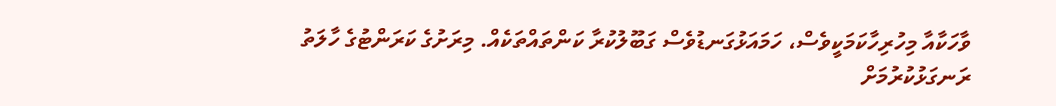ވާހަކާއާ މިހުރިހާކަމަކީވެސް، ހަމައަޅުގަނޑުވެސް ގަބޫލުކުރާ ކަންތައްތަކެއް. މިރަށުގެ ކަރަންޓުގެ ހާލަތު ރަނގަޅުކުރުމަށް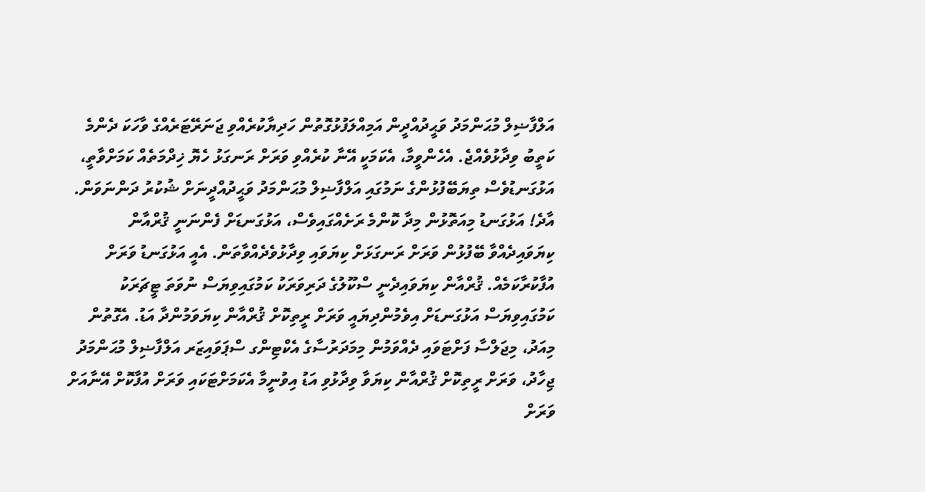އަލްފާޟިލް މުޙަންމަދު ވަޙީދުއްދީން އަމިއްލަފުޅުގޮތުން ހަދިޔާކުރެއްވި ޖަނަރޭޓަރެއްގެ ވާހަކަ ދެންމެ ކަތީބު ވިދާޅުވެއްޖެ. އެހެންވީމާ، އެކަމަކީ އޭނާ ކުރެއްވި ވަރަށް ރަނގަޅު ހެޔޮ ޚިދްމަތެއް ކަމަށްވާތީ، އަޅުގަނޑުވެސް ތިޔަބޭފުޅުންގެ ނަމުގައި އަލްފާޟިލް މުޙަންމަދު ވަޙީދުއްދީނަށް ޝުކުރު ދަންނަވަން.
އާދެ! އަޅުގަނޑު މިއަތޮޅުން މިދާ ކޮންމެ ރަށެއްގައިވެސް، އަޅުގަނޑަށް ފެންނަނީ ޤުރްއާން ކިޔަވައިދެއްވާ ބޭފުޅުން ވަރަށް ރަނގަޅަށް ކިޔަވައި ވިދާޅުވެދެއްވާތަން. އެއީ އަޅުގަނޑު ވަރަށް އުފާކުރާކަމެއް. ޤުރްއާން ކިޔަވައިދެނީ ސްކޫލުގެ ދަރިވަރަކު ކަމުގައިވިޔަސް ނުވަތަ ޓީޗަރަކު ކަމުގައިވިޔަސް އަޅުގަނޑަށް އިވެމުންދިޔައީ ވަރަށް ރީތިކޮށް ޤުރްއާން ކިޔަވަމުންދާ އަޑު. އެގޮތުން މިއަދު، މިޖަލްސާ ފަށްޓަވައި ދެއްވަމުން މިމަދަރުސާގެ އެކްޓިންގ ސްޕަވައިޒަރ އަލްފާޟިލް މުޙަންމަދު ޖިހާދު، ވަރަށް ރީތިކޮށް ޤުރްއާން ކިޔަވާ ވިދާޅުވި އަޑު އިވުނީމާ އެކަމަށްޓަކައި ވަރަށް އުފާކޮށް އޭނާއަށް ވަރަށް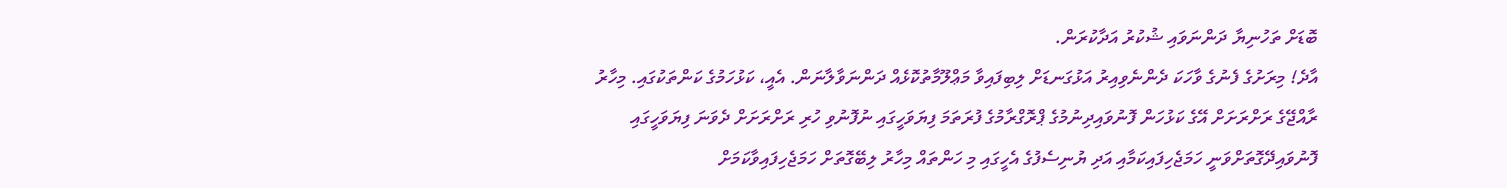ބޮޑަށް ތަހުނިޔާ ދަންނަވައި ޝުކުރު އަދާކުރަން.
އާދެ! މިރަށުގެ ފެނުގެ ވާހަކަ ދެންނެވިއިރު އަޅުގަނޑަށް ލިބިފައިވާ މަޢްލޫމާތުކޮޅެއް ދަންނަވާލާނަން. އެއީ، ކަޅުހަމުގެ ކަންތަކުގައި. މިހާރު ރާއްޖޭގެ ރަށްރަށަށް އޭގެ ކަޅުހަން ފޮނުވައިދިނުމުގެ ޕްރޮގްރާމުގެ ފުރަތަމަ ފިޔަވަހީގައި ނުފޮނުވި ހުރި ރަށްރަށަށް ދެވަނަ ފިޔަވަހީގައި ފޮނުވައިދޭގޮތަށްވަނީ ހަމަޖެހިފައިކަމާއި އަދި ޔުނިސެފުގެ އެހީގައި މި ހަންތައް މިހާރު ލިބޭގޮތަށް ހަމަޖެހިފައިވާކަމަށް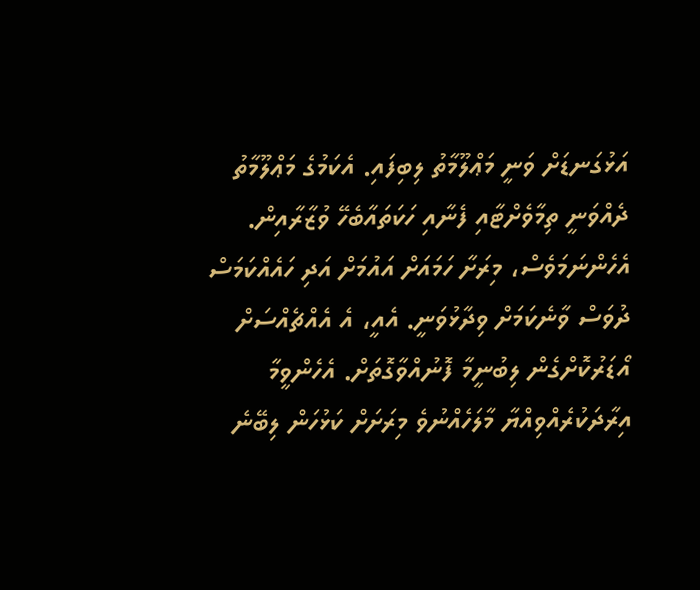އަޅުގަނޑަށް ވަނީ މަޢްލޫމާތު ލިބިފައި. އެކަމުގެ މަޢްލޫމާތު ދެއްވަނީ ތިމާވެށްޓާއި ފެނާއި ހަކަތައާބެހޭ ވުޒާރާއިން. އެހެންނަމަވެސް، މިރަށާ ހަމައަށް އައުމަށް އަދި ހައެއްކަމަސް ދުވަސް ވާނެކަމަށް ވިދާޅުވަނީ. އެއީ، އެ އެއްޗެއްސަށް އޯޑަރުކޮށްގެން ލިބުނީމާ ފޮނުއްވާގޮތަށް. އެހެންވީމާ އިރާދަކުރެއްވިއްޔާ މާލަހެއްނުވެ މިރަށަށް ކަޅުހަން ލިބޭނެ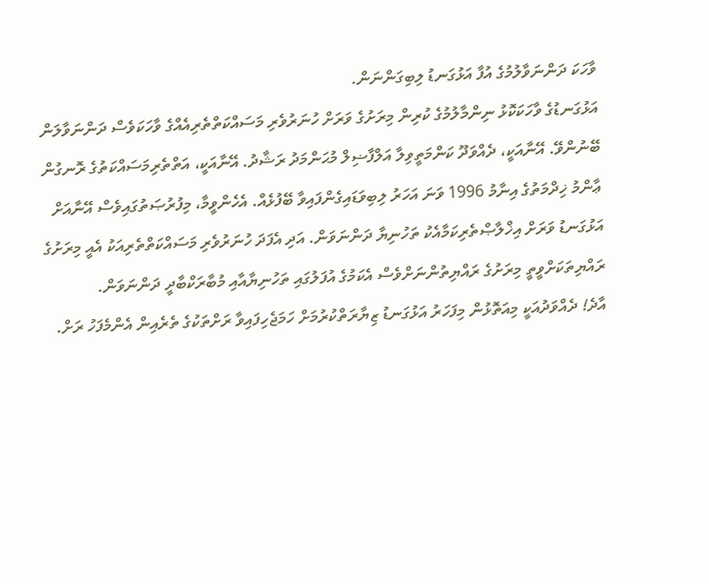ވާހަކަ ދަންނަވާލުމުގެ އުފާ އަޅުގަނޑު ލިބިގަންނަން.
އަޅުގަނޑުގެ ވާހަކަކޮޅު ނިންމާލުމުގެ ކުރިން މިރަށުގެ ވަރަށް ހުނަރުވެރި މަސައްކަތްތެރިއެއްގެ ވާހަކަވެސް ދަންނަވާލަން ބޭނުންވޭ. އޭނާއަކީ، ދެއްވަދޫ ކަންމަތީވިލާ އަލްފާޟިލް މުޙަންމަދު ރަޝާދު. އޭނާއަކީ، އަތްތެރިމަސައްކަތުގެ ރޮނގުން ޢާންމު ޚިދްމަތުގެ އިނާމު 1996 ވަނަ އަހަރު ލިބިވަޑައިގެންފައިވާ ބޭފުޅެއް. އެހެންވީމާ، މިފުރުޞަތުގައިވެސް އޭނާއަށް އަޅުގަނޑު ވަރަށް އިޚްލާޞްތެރިކަމާއެކު ތަހުނިޔާ ދަންނަވަން. އަދި އެފަދަ ހުނަރުވެރި މަސައްކަތްތެރިއަކު އެއީ މިރަށުގެ ރައްޔިތަކަށްވީތީ މިރަށުގެ ރައްޔިތުންނަށްވެސް އެކަމުގެ އުފަލުގައި ތަހުނިޔާއާއި މުބާރަކްބާދީ ދަންނަވަން.
އާދެ! ދެއްވަދުއަކީ މިއަތޮޅުން މިފަހަރު އަޅުގަނޑު ޒިޔާރަތްކުރުމަށް ހަމަޖެހިފައިވާ ރަށްތަކުގެ ތެރެއިން އެންމެފަހު ރަށް.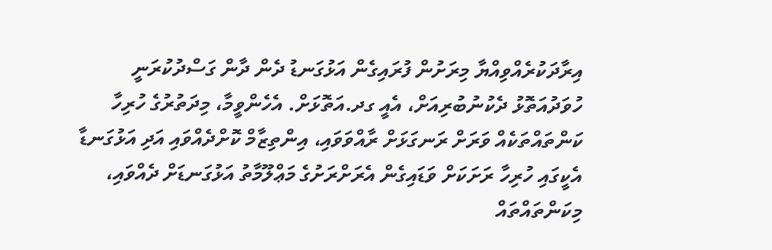އިރާދަކުރެއްވިއްޔާ މިރަށުން ފުރައިގެން އަޅުގަނޑު ދެން ދާން ގަސްދުކުރަނީ ހުވަދުއަތޮޅު ދެކުނުބުރިއަށް، އެއީ ގދ.އަތޮޅަށް. އެހެންވީމާ، މިދަތުރުގެ ހުރިހާ ކަންތައްތަކެއް ވަރަށް ރަނގަޅަށް ރާއްވަވައި، އިންތިޒާމް ކޮށްދެއްވައި އަދި އަޅުގަނޑާ އެކީގައި ހުރިހާ ރަށަކަށް ވަޑައިގެން އެރަށްރަށުގެ މަޢްލޫމާތު އަޅުގަނޑަށް ދެއްވައި، މިކަންތައްތައް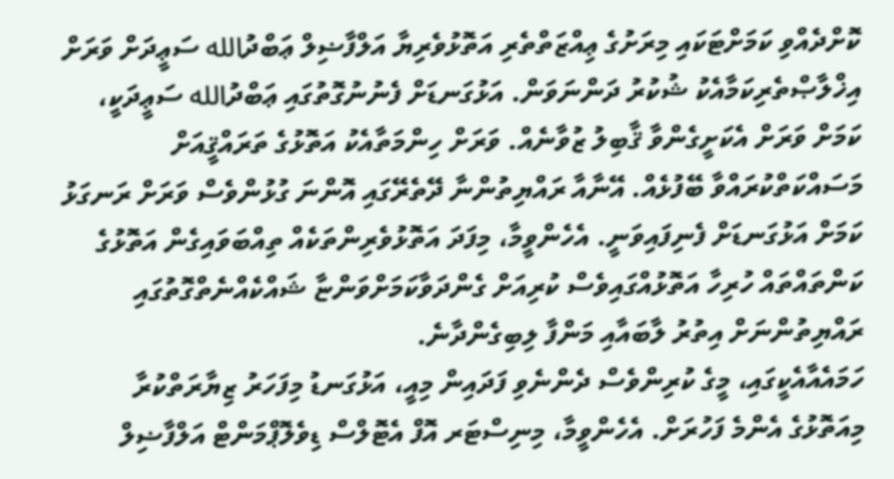ކޮށްދެއްވި ކަމަށްޓަކައި މިރަށުގެ ޢިއްޒަތްތެރި އަތޮޅުވެރިޔާ އަލްފާޟިލް ޢަބްދުالله ސަޢީދަށް ވަރަށް އިޚްލާޞްތެރިކަމާއެކު ޝުކުރު ދަންނަވަން. އަޅުގަނޑަށް ފެނުނުގޮތުގައި ޢަބްދުالله ސަޢީދަކީ، ކަމަށް ވަރަށް އެކަށީގެންވާ ޤާބިލު ޒުވާނެއް. ވަރަށް ހިންމަތާއެކު އަތޮޅުގެ ތަރައްޤީއަށް މަސައްކަތްކުރައްވާ ބޭފުޅެއް. އޭނާއާ ރައްޔިތުންނާ ދޭތެރޭގައި އޮންނަ ގުޅުންވެސް ވަރަށް ރަނގަޅު ކަމަށް އަޅުގަނޑަށް ފެނިފައިވަނީ. އެހެންވީމާ، މިފަދަ އަތޮޅުވެރިންތަކެއް ތިއްބަވައިގެން އަތޮޅުގެ ކަންތައްތައް ހުރިހާ އަތޮޅުއްގައިވެސް ކުރިއަށް ގެންދަވާކަމަށްވަންޏާ ޝައްކެއްނެތްގޮތުގައި ރައްޔިތުންނަށް އިތުރު ލާބައާއި މަންފާ ލިބިގެންދާނެ.
ހަމައެއާއެކީގައި، މީގެ ކުރިންވެސް ދެންނެވި ފަދައިން މިއީ، އަޅުގަނޑު މިފަހަރު ޒިޔާރަތްކުރާ މިއަތޮޅުގެ އެންމެ ފަހުރަށް. އެހެންވީމާ، މިނިސްޓަރ އޮފް އެޓޮލްސް ޑިވެލޮޕްމަންޓް އަލްފާޟިލް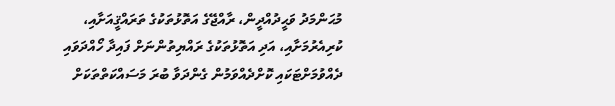މުޙަންމަދު ވަޙީދުއްދީން، ރާއްޖޭގެ އަތޮޅުތަކުގެ ތަރައްޤީއަށާއި، ކުރިއެރުމަށާއި، އަދި އަތޮޅުތަކުގެ ރައްޔިތުންނަށް ފައިދާ ހޯއްދަވައި ދެއްވުމަށްޓަކައި ކޮށްދެއްވަމުން ގެންދަވާ ބުރަ މަސައްކަތްތަކަށް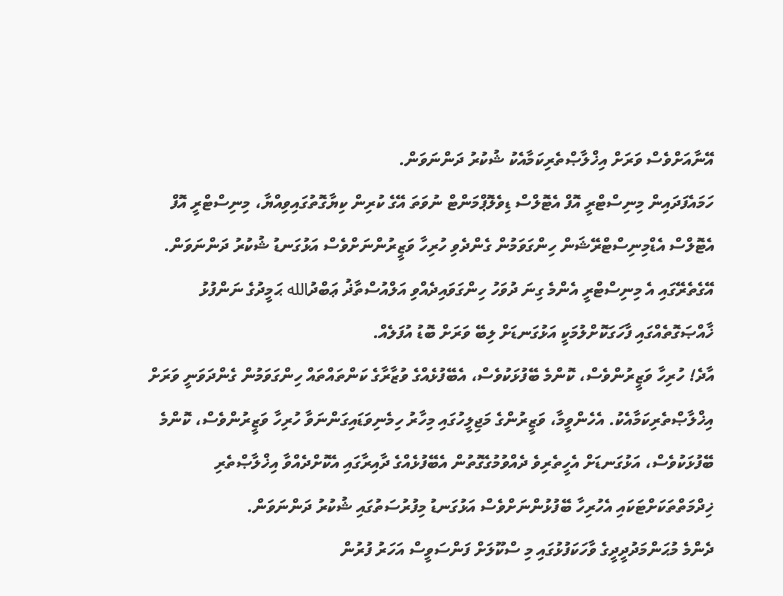އޭނާއަށްވެސް ވަރަށް އިޚްލާޞްތެރިކަމާއެކު ޝުކުރު ދަންނަވަން.
ހަމައެފަދައިން މިނިސްޓްރީ އޮފް އެޓޮލްސް ޑިވެލޮޕްމަންޓް ނުވަތަ އޭގެ ކުރިން ކިޔާގޮތުގައިވިއްޔާ، މިނިސްޓްރީ އޮފް އެޓޮލްސް އެޑްމިނިސްޓްރޭޝަން ހިންގަވަމުން ގެންދެވި ހުރިހާ ވަޒީރުންނަށްވެސް އަޅުގަނޑު ޝުކުރު ދަންނަވަން. އޭގެތެރޭގައި އެ މިނިސްޓްރީ އެންމެ ގިނަ ދުވަހު ހިންގަވައިދެއްވި އަލްއުސްތާޛު ޢަބްދުالله ޙަމީދުގެ ނަންފުޅު ޚާއްޞަގޮތެއްގައި ފާހަގަކޮށްލުމަކީ އަޅުގަނޑަށް ލިބޭ ވަރަށް ބޮޑު އުފަލެއް.
އާދެ! ހުރިހާ ވަޒީރުންވެސް، ކޮންމެ ބޭފުޅަކުވެސް، އެބޭފުޅެއްގެ ވުޒާރާގެ ކަންތައްތައް ހިންގަވަމުން ގެންދަވަނީ ވަރަށް އިޚްލާޞްތެރިކަމާއެކު. އެހެންވީމާ، ވަޒީރުންގެ މަޖިލީހުގައި މިހާރު ހިމެނިވަޑައިގަންނަވާ ހުރިހާ ވަޒީރުންވެސް، ކޮންމެ ބޭފުޅަކުވެސް، އަޅުގަނޑަށް އެހީތެރިވެ ދެއްވުމުގެގޮތުން އެބޭފުޅެއްގެ ދާއިރާގައި އެކޮށްދެއްވާ އިޚްލާޞްތެރި ޚިދްމަތްތަކަށްޓަކައި އެހުރިހާ ބޭފުޅުންނަށްވެސް އަޅުގަނޑު މިފުރުސަތުގައި ޝުކުރު ދަންނަވަން.
ދެންމެ މުޙަންމަދުދީދީގެ ވާހަކަފުޅުގައި މި ސްކޫލަށް ފަންސަވީސް އަހަރު ފުރުން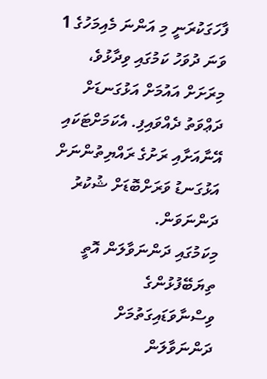ފާހަގަކުރަނީ މި އަންނަ މެއިމަހުގެ 1 ވަނަ ދުވަހު ކަމުގައި ވިދާޅުވެ، މިރަށަށް އައުމަށް އަޅުގަނޑަށް ދަޢްވަތު ދެއްވައިފި. އެކަމަށްޓަކައި އޭނާއަށާއި ރަށުގެ ރައްޔިތުންނަށް އަޅުގަނޑު ވަރަށްބޮޑަށް ޝުކުރު ދަންނަވަން.
މިކަމުގައި ދަންނަވާލަން އޮތީ ތިޔަބޭފުޅުންގެ ވިސްނާވަޑައިގަތުމަށް ދަންނަވާލަން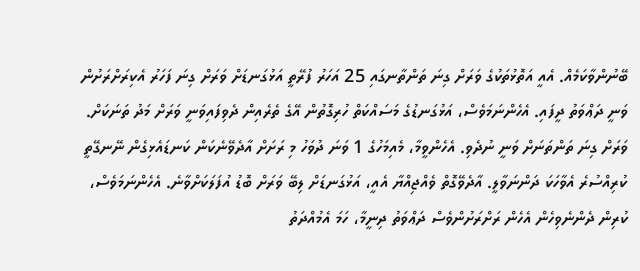ބޭނުންވާކަމެއް. އެއީ އަތޮޅުތަކުގެ ވަރަށް ގިނަ ތަންތާނގައި 25 އަހަރު ފުރޭތީ އަޅުގަނޑަށް ވަރަށް ގިނަ ފަހަރު އެކިރަށްރަށުން ވަނީ ދަޢްވަތު ދީފައި. އެހެންނަމަވެސް، އަޅުގަނޑުގެ މަސައްކަތް ހުރިގޮތުން އޭގެ ތެރެއިން ދެވިފައިވަނީ ވަރަށް މަދު ތަނަކަށް. ވަރަށް ގިނަ ތަންތަނަށް ވަނީ ނުދެވި. އެހެންވީމާ، މެއިމަހުގެ 1 ވަނަ ދުވަހު މި ރަށަށް އާދެވޭނެކަން ކަނޑައެޅިގެން ނޭނގޭތީ ކުރިއްސުރެ އެވާހަކަ ދަންނަވާލީ. އާދެވޭގޮތް ވެއްޖިއްޔާ އެއީ، އަޅުގަނޑަށް ލިބޭ ވަރަށް ބޮޑު އުފަލަކަށްވާނެ. އެހެންނަމަވެސް، ކުރިން ދެންނެވިހެން އެހެން ރަށްރަށުންވެސް ދަޢްވަތު ދިނީމާ، ހަމަ އެމުއްދަތު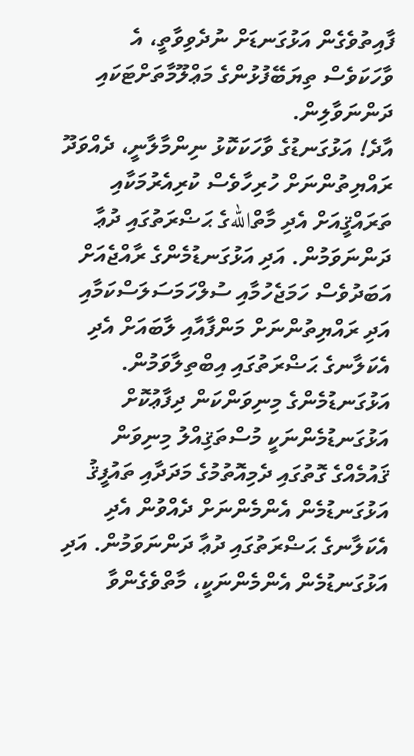ފާއިތުވެގެން އަޅުގަނޑަށް ނުދެވިވާތީ، އެ ވާހަކަވެސް ތިޔަބޭފުޅުންގެ މަޢްލޫމާތަށްޓަކައި ދަންނަވާލިން.
އާދެ! އަޅުގަނޑުގެ ވާހަކަކޮޅު ނިންމާލާނީ، ދެއްވަދޫ ރައްޔިތުންނަށް ހުރިހާވެސް ކުރިއެރުމަކާއި ތަރައްޤީއަށް އެދި މާތްاللهގެ ޙަޟްރަތުގައި ދުޢާ ދަންނަވަމުން. އަދި އަޅުގަނޑުމެންގެ ރާއްޖެއަށް އަބަދުވެސް ހަމަޖެހުމާއި ސުލްހަމަސަލަސްކަމާއި އަދި ރައްޔިތުންނަށް މަންފާއާއި ލާބައަށް އެދި އެކަލާނގެ ޙަޟްރަތުގައި އިބްތިލާވަމުން. އަޅުގަނޑުމެންގެ މިނިވަންކަން ދިފާޢުކޮށް އަޅުގަނޑުމެންނަކީ މުސްތަޤިއްލު މިނިވަން ޤައުމެއްގެ ގޮތުގައި ދެމިއޮތުމުގެ މަދަދާއި ތައުފީޤު އަޅުގަނޑުމެން އެންމެންނަށް ދެއްވުން އެދި އެކަލާނގެ ޙަޟްރަތުގައި ދުޢާ ދަންނަވަމުން. އަދި އަޅުގަނޑުމެން އެންމެންނަކީ، މާތްވެގެންވާ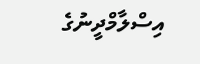އިސްލާމްދީނުގެ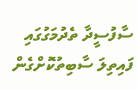ސާފުސީދާ ތެދުމަގުގައި ފައިތިލަ ސާބިތުކޮށްގެން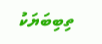ތިބިބަޔަކު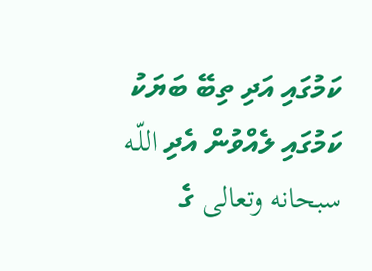ކަމުގައި އަދި ތިބޭ ބަޔަކު ކަމުގައި ލެއްވުން އެދި اللّـه سبحانه وتعالى ގެ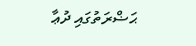ޙަޟްރަތުގައި ދުޢާ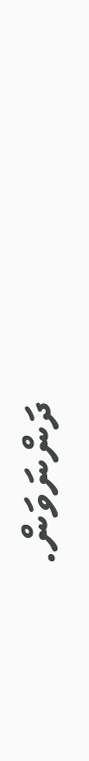ދަންނަވަން.